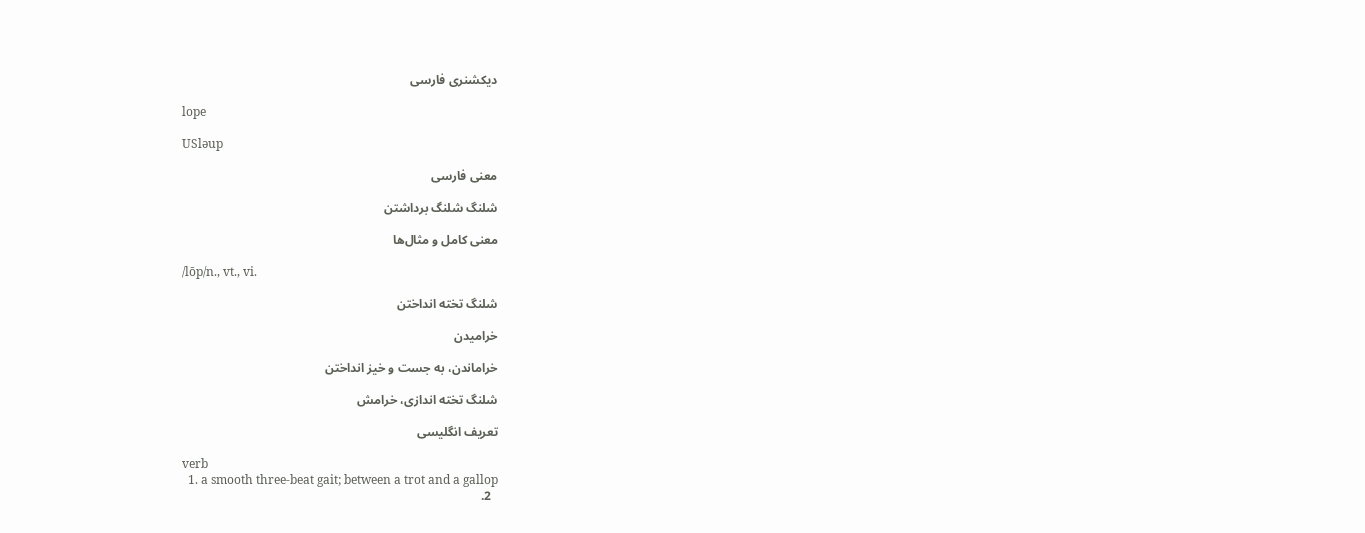دیکشنری فارسی

lope

USləup

معنی فارسی

شلنگ شلنگ برداشتن

معنی کامل و مثال‌ها

/lōp/n., vt., vi.

شلنگ تخته انداختن

خرامیدن

خراماندن، به جست و خیز انداختن

شلنگ تخته اندازی، خرامش

تعریف انگلیسی

verb
  1. a smooth three-beat gait; between a trot and a gallop
  2.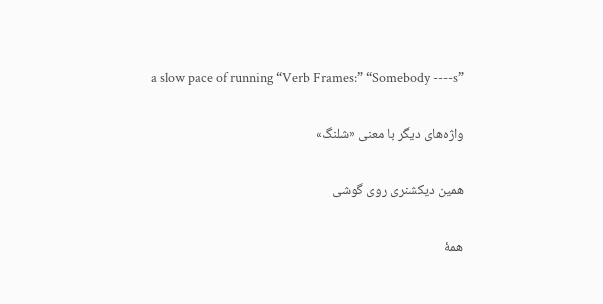a slow pace of running “Verb Frames:” “Somebody ----s”

واژه‌های دیگر با معنی «شلنگ»

همین دیکشنری روی گوشی

همهٔ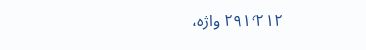۲۹۱٬۲۱۲ واژه،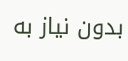بدون نیاز به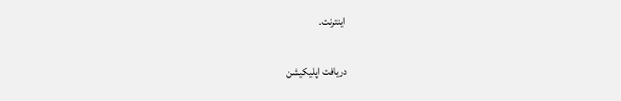اینترنت.

دریافت اپلیکیشن